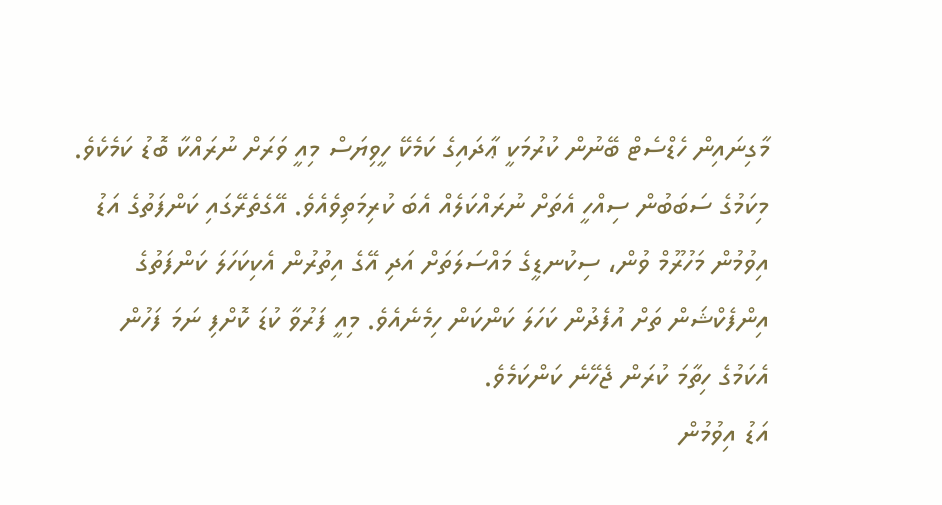މާގިނައިން ހެޑްސެޓް ބޭނުން ކުރުމަކީ ޢާދައިގެ ކަމެކޭ ހީވިޔަސް މިއީ ވަރަށް ނުރައްކާ ބޮޑު ކަމެކެވެ.
މިކަމުގެ ސަބަބުން ސިއްހީ އެތަށް ނުރައްކަލެއް އެބަ ކުރިމަތިވެއެވެ. އޭގެތެރޭގައި ކަންފަތުގެ އަޑު އިވުމުން މަހުރޫމް ވުން، ސިކުނޑީގެ މައްސަލަތަށް އަދި އޭގެ އިތުރުން އެކިކަހަލަ ކަންފަތުގެ އިންފެކްޝަން ތަށް އުފެދުން ކަހަލަ ކަންކަން ހިމެނެއެވެ. މިއީ ފަރުވާ ކުޑަ ކޮށްފި ނަމަ ފަހުން އެކަމުގެ ހިތާމަ ކުރަން ޖެހޭނެ ކަންކަމެވެ.
އަޑު އިވުމުން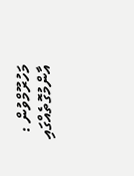މަހުރޫމްވުން :
އާންމުގޮތެއްގައި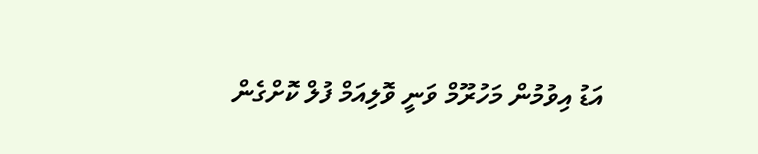އަޑު އިވުމުން މަހުރޫމް ވަނީ ވޮލިއަމް ފުލް ކޮށްގެން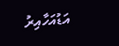އަޑުއަހާއިރު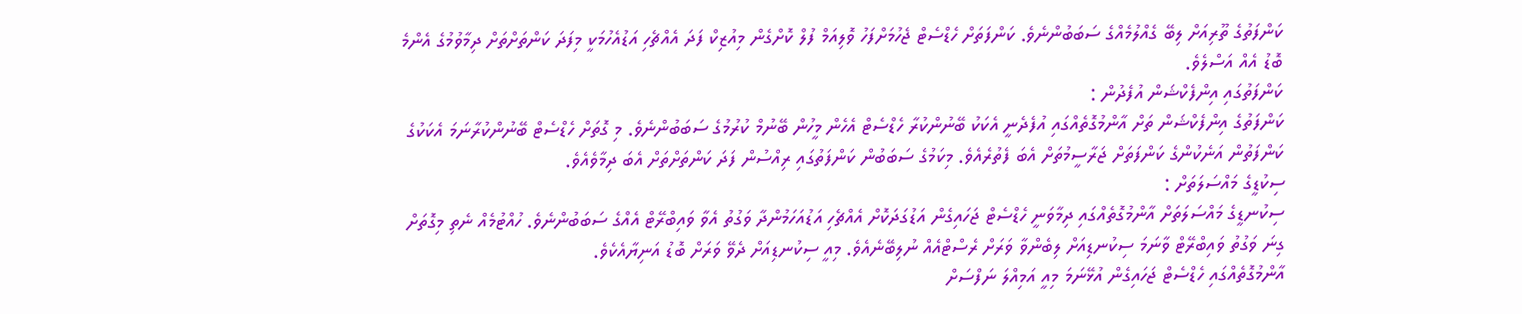ކަންފަތުގެ ތޫރިއަށް ލިބޭ ގެއްލުމެއްގެ ސަބަބުންނެވެ. ކަންފަތަށް ހެޑްސެޓް ޖެހުމަށްފަހު ވޮލިއަމް ފުލް ކޮށްގެން މިއުޒިކް ފަދަ އެއްޗެހި އަޑުއެހުމަކީ މިފަދަ ކަންތަށްތަށް ދިމާވުމުގެ އެންމެ ބޮޑު އެއް އަސްލެވެ.
ކަންފަތުގައި އިންފެކްޝަން އުފެދުން :
ކަންފަތުގެ އިންފެކްޝަން ތަށް އާންމުގޮތެއްގައި އުފެދެނީ އެކަކު ބޭނުންކުރާ ހެޑްސެޓް އެހެން މީހުން ބޭނުމް ކުރުމުގެ ސަބަބުންނެވެ. މި ގޮތަށް ހެޑްސެޓް ބޭނުންކުރާނަމަ އެކަކުގެ ކަންފަތުން އަނެކުންގެ ކަންފަތަށް ޖަރާސީމުތަށް އެބަ ފެތުރެއެވެ. މިކަމުގެ ސަބަބުން ކަންފަތުގައި ރިއްސުން ފަދަ ކަންތަށްތަށް އެބަ ދިމާވެއެވެ.
ސިކުޑީގެ މައްސަލަތަށް :
ސިކުނޑީގެ މައްސަލަތަށް އާންމުގޮތެއްގައި ދިމާވަނީ ހެޑްސެޓް ޖަހައިގެން އަޑުގަދަކޮށް އެއްޗެހި އަޑުއަހަމުންދާ ވަގުތު އެވާ ވައިބްރޭޓް އެއްގެ ސަބަބުންނެވެ. ހުއްޓުމެއް ނެތި މިގޮތަށް ގިނަ ވަގުތު ވައިބްރޭޓް ވާނަމަ ސިކުނޑިއަށް ލިބެންވާ ވަރަށް ރެސްޓްއެއް ނުލިބޭނެއެވެ. މިއީ ސިކުނޑިއަށް ދެވޭ ވަރަށް ބޮޑު އަނިޔާއެކެވެ.
އާންމުގޮތެއްގައި ހެޑްސެޓް ޖަހައިގެން އުޅޭނަމަ މިއީ އަމިއްލަ ނަފްސަށް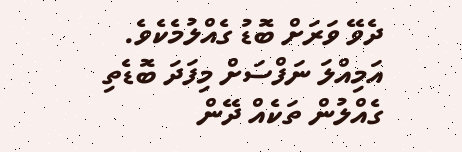ދެވޭ ވަރަށް ބޮޑު ގެއްލުމެކެވެ. އަމިއްލަ ނަފްސަށް މިފަދަ ބޮޑެތި ގެއްލުން ތަކެއް ދޭން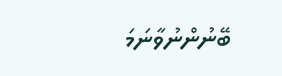ބޭނުންނުވާނަމަ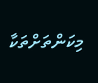މިކަންތަށްތަކާ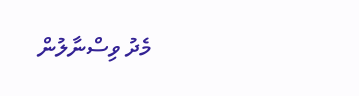މެދު ވިސްނާލުން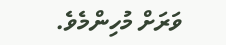ވަރަށް މުހިންމެވެ.